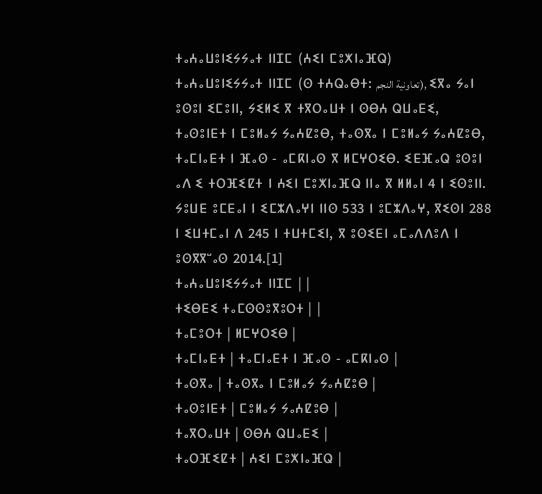ⵜⴰⵄⴰⵡⵓⵏⵉⵢⵢⴰⵜ ⵏⵏⵊⵎ (ⵄⵉⵏ ⵎⵓⵅⵏⴰⴼⵕ)
ⵜⴰⵄⴰⵡⵓⵏⵉⵢⵢⴰⵜ ⵏⵏⵊⵎ (ⵙ ⵜⵄⵕⴰⴱⵜ: تعاونية النجم), ⵉⴳⴰ ⵢⴰⵏ ⵓⵙⵓⵏ ⵉⵎⵓⵏⵏ, ⵢⵉⵍⵉ ⴳ ⵜⴳⵔⴰⵡⵜ ⵏ ⵙⴱⵄ ⵕⵡⴰⴹⵉ, ⵜⴰⵙⵓⵏⴹⵜ ⵏ ⵎⵓⵍⴰⵢ ⵢⴰⵄⵇⵓⴱ, ⵜⴰⵙⴳⴰ ⵏ ⵎⵓⵍⴰⵢ ⵢⴰⵄⵇⵓⴱ, ⵜⴰⵎⵏⴰⴹⵜ ⵏ ⴼⴰⵙ - ⴰⵎⴽⵏⴰⵙ ⴳ ⵍⵎⵖⵔⵉⴱ. ⵉⴹⴼⴰⵕ ⵓⵙⵓⵏ ⴰⴷ ⵉ ⵜⵔⴼⵉⵇⵜ ⵏ ⵄⵉⵏ ⵎⵓⵅⵏⴰⴼⵕ ⵏⵏⴰ ⴳ ⵍⵍⴰⵏ 4 ⵏ ⵉⵙⵓⵏⵏ. ⵢⵓⵡⴹ ⵓⵎⴹⴰⵏ ⵏ ⵉⵎⵣⴷⴰⵖⵏ ⵏⵏⵙ 533 ⵏ ⵓⵎⵣⴷⴰⵖ, ⴳⵉⵙⵏ 288 ⵏ ⵉⵡⵜⵎⴰⵏ ⴷ 245 ⵏ ⵜⵡⵜⵎⵉⵏ, ⴳ ⵓⵙⵉⴹⵏ ⴰⵎⴰⴷⴷⵓⴷ ⵏ ⵓⵙⴳⴳⵯⴰⵙ 2014.[1]
ⵜⴰⵄⴰⵡⵓⵏⵉⵢⵢⴰⵜ ⵏⵏⵊⵎ | |
ⵜⵉⴱⴹⵉ ⵜⴰⵎⵙⵙⵓⴳⵓⵔⵜ | |
ⵜⴰⵎⵓⵔⵜ | ⵍⵎⵖⵔⵉⴱ |
ⵜⴰⵎⵏⴰⴹⵜ | ⵜⴰⵎⵏⴰⴹⵜ ⵏ ⴼⴰⵙ - ⴰⵎⴽⵏⴰⵙ |
ⵜⴰⵙⴳⴰ | ⵜⴰⵙⴳⴰ ⵏ ⵎⵓⵍⴰⵢ ⵢⴰⵄⵇⵓⴱ |
ⵜⴰⵙⵓⵏⴹⵜ | ⵎⵓⵍⴰⵢ ⵢⴰⵄⵇⵓⴱ |
ⵜⴰⴳⵔⴰⵡⵜ | ⵙⴱⵄ ⵕⵡⴰⴹⵉ |
ⵜⴰⵔⴼⵉⵇⵜ | ⵄⵉⵏ ⵎⵓⵅⵏⴰⴼⵕ |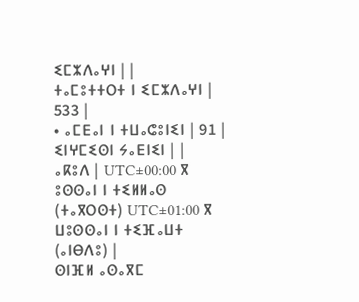ⵉⵎⵣⴷⴰⵖⵏ | |
ⵜⴰⵎⵓⵜⵜⵔⵜ ⵏ ⵉⵎⵣⴷⴰⵖⵏ | 533 |
• ⴰⵎⴹⴰⵏ ⵏ ⵜⵡⴰⵛⵓⵏⵉⵏ | 91 |
ⵉⵏⵖⵎⵉⵙⵏ ⵢⴰⴹⵏⵉⵏ | |
ⴰⴽⵓⴷ | UTC±00:00 ⴳ ⵓⵙⵙⴰⵏ ⵏ ⵜⵉⵍⵍⴰⵙ (ⵜⴰⴳⵔⵙⵜ) UTC±01:00 ⴳ ⵡⵓⵙⵙⴰⵏ ⵏ ⵜⵉⴼⴰⵡⵜ (ⴰⵏⴱⴷⵓ) |
ⵙⵏⴼⵍ ⴰⵙⴰⴳⵎ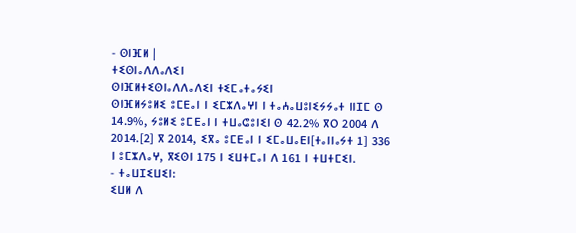- ⵙⵏⴼⵍ |
ⵜⵉⵙⵏⴰⴷⴷⴰⴷⵉⵏ
ⵙⵏⴼⵍⵜⵉⵙⵏⴰⴷⴷⴰⴷⵉⵏ ⵜⵉⵎⴰⵜⴰⵢⵉⵏ
ⵙⵏⴼⵍⵢⵓⵍⵉ ⵓⵎⴹⴰⵏ ⵏ ⵉⵎⵣⴷⴰⵖⵏ ⵏ ⵜⴰⵄⴰⵡⵓⵏⵉⵢⵢⴰⵜ ⵏⵏⵊⵎ ⵙ 14.9%, ⵢⵓⵍⵉ ⵓⵎⴹⴰⵏ ⵏ ⵜⵡⴰⵛⵓⵏⵉⵏ ⵙ 42.2% ⴳⵔ 2004 ⴷ 2014.[2] ⴳ 2014, ⵉⴳⴰ ⵓⵎⴹⴰⵏ ⵏ ⵉⵎⴰⵡⴰⴹⵏ[ⵜⴰⵏⵏⴰⵢⵜ 1] 336 ⵏ ⵓⵎⵣⴷⴰⵖ, ⴳⵉⵙⵏ 175 ⵏ ⵉⵡⵜⵎⴰⵏ ⴷ 161 ⵏ ⵜⵡⵜⵎⵉⵏ.
- ⵜⴰⵡⵊⵉⵡⵉⵏ:
ⵉⵡⵍ ⴷ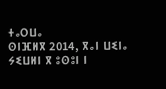ⵜⴰⵔⵡⴰ
ⵙⵏⴼⵍⴳ 2014, ⴳⴰⵏ ⵡⵉⵏⴰ ⵢⵉⵡⵍⵏ ⴳ ⵓⵙⵓⵏ ⵏ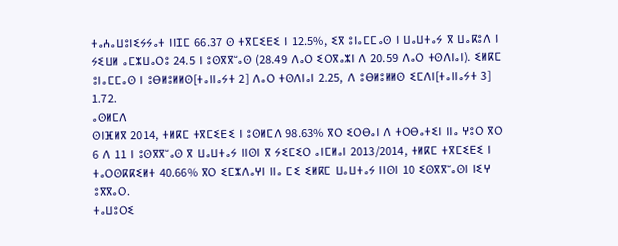ⵜⴰⵄⴰⵡⵓⵏⵉⵢⵢⴰⵜ ⵏⵏⵊⵎ 66.37 ⵙ ⵜⴳⵎⵉⴹⵉ ⵏ 12.5%, ⵉⴳ ⵓⵏⴰⵎⵎⴰⵙ ⵏ ⵡⴰⵡⵜⴰⵢ ⴳ ⵡⴰⴽⵓⴷ ⵏ ⵢⵉⵡⵍ ⴰⵎⵣⵡⴰⵔⵓ 24.5 ⵏ ⵓⵙⴳⴳⵯⴰⵙ (28.49 ⴷⴰⵔ ⵉⵔⴳⴰⵣⵏ ⴷ 20.59 ⴷⴰⵔ ⵜⵙⴷⵏⴰⵏ). ⵉⵍⴽⵎ ⵓⵏⴰⵎⵎⴰⵙ ⵏ ⵓⴱⵍⵓⵍⵍⵙ[ⵜⴰⵏⵏⴰⵢⵜ 2] ⴷⴰⵔ ⵜⵙⴷⵏⴰⵏ 2.25, ⴷ ⵓⴱⵍⵓⵍⵍⵙ ⵉⵎⴷⵏ[ⵜⴰⵏⵏⴰⵢⵜ 3] 1.72.
ⴰⵙⵍⵎⴷ
ⵙⵏⴼⵍⴳ 2014, ⵜⵍⴽⵎ ⵜⴳⵎⵉⴹⵉ ⵏ ⵓⵙⵍⵎⴷ 98.63% ⴳⵔ ⵉⵔⴱⴰⵏ ⴷ ⵜⵔⴱⴰⵜⵉⵏ ⵏⵏⴰ ⵖⵓⵔ ⴳⵔ 6 ⴷ 11 ⵏ ⵓⵙⴳⴳⵯⴰⵙ ⴳ ⵡⴰⵡⵜⴰⵢ ⵏⵏⵙⵏ ⴳ ⵢⵉⵎⵉⵔ ⴰⵏⵎⵍⴰⵏ 2013/2014, ⵜⵍⴽⵎ ⵜⴳⵎⵉⴹⵉ ⵏ ⵜⴰⵔⵙⴽⴽⵉⵍⵜ 40.66% ⴳⵔ ⵉⵎⵣⴷⴰⵖⵏ ⵏⵏⴰ ⵎⵉ ⵉⵍⴽⵎ ⵡⴰⵡⵜⴰⵢ ⵏⵏⵙⵏ 10 ⵉⵙⴳⴳⵯⴰⵙⵏ ⵏⵉⵖ ⵓⴳⴳⴰⵔ.
ⵜⴰⵡⵓⵔⵉ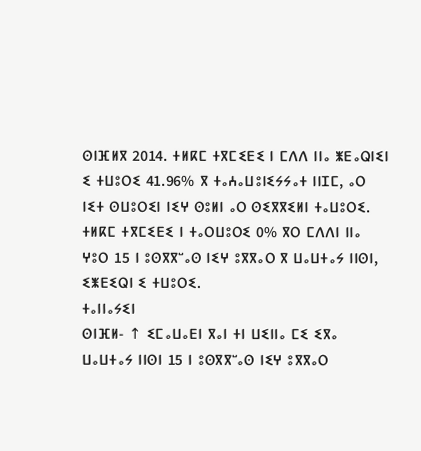ⵙⵏⴼⵍⴳ 2014. ⵜⵍⴽⵎ ⵜⴳⵎⵉⴹⵉ ⵏ ⵎⴷⴷ ⵏⵏⴰ ⵥⴹⴰⵕⵏⵉⵏ ⵉ ⵜⵡⵓⵔⵉ 41.96% ⴳ ⵜⴰⵄⴰⵡⵓⵏⵉⵢⵢⴰⵜ ⵏⵏⵊⵎ, ⴰⵔ ⵏⵉⵜ ⵙⵡⵓⵔⵉⵏ ⵏⵉⵖ ⵙⵓⵍⵏ ⴰⵔ ⵙⵉⴳⴳⵉⵍⵏ ⵜⴰⵡⵓⵔⵉ. ⵜⵍⴽⵎ ⵜⴳⵎⵉⴹⵉ ⵏ ⵜⴰⵔⵡⵓⵔⵉ 0% ⴳⵔ ⵎⴷⴷⵏ ⵏⵏⴰ ⵖⵓⵔ 15 ⵏ ⵓⵙⴳⴳⵯⴰⵙ ⵏⵉⵖ ⵓⴳⴳⴰⵔ ⴳ ⵡⴰⵡⵜⴰⵢ ⵏⵏⵙⵏ, ⵉⵥⴹⵉⵕⵏ ⵉ ⵜⵡⵓⵔⵉ.
ⵜⴰⵏⵏⴰⵢⵉⵏ
ⵙⵏⴼⵍ- ↑ ⵉⵎⴰⵡⴰⴹⵏ ⴳⴰⵏ ⵜⵏ ⵡⵉⵏⵏⴰ ⵎⵉ ⵉⴳⴰ ⵡⴰⵡⵜⴰⵢ ⵏⵏⵙⵏ 15 ⵏ ⵓⵙⴳⴳⵯⴰⵙ ⵏⵉⵖ ⵓⴳⴳⴰⵔ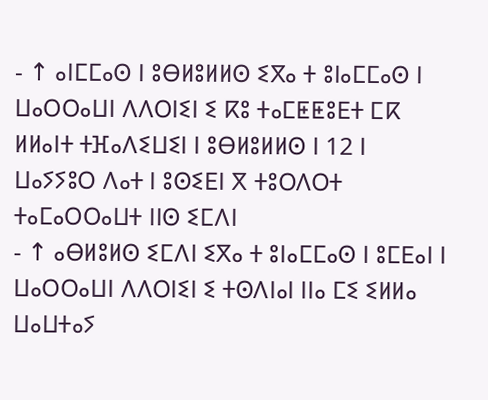- ↑ ⴰⵏⵎⵎⴰⵙ ⵏ ⵓⴱⵍⵓⵍⵍⵙ ⵉⴳⴰ ⵜ ⵓⵏⴰⵎⵎⴰⵙ ⵏ ⵡⴰⵔⵔⴰⵡⵏ ⴷⴷⵔⵏⵉⵏ ⵉ ⴽⵓ ⵜⴰⵎⵟⵟⵓⴹⵜ ⵎⴽ ⵍⵍⴰⵏⵜ ⵜⴼⴰⴷⵉⵡⵉⵏ ⵏ ⵓⴱⵍⵓⵍⵍⵙ ⵏ 12 ⵏ ⵡⴰⵢⵢⵓⵔ ⴷⴰⵜ ⵏ ⵓⵙⵉⴹⵏ ⴳ ⵜⵓⵔⴷⵔⵜ ⵜⴰⵎⴰⵔⵔⴰⵡⵜ ⵏⵏⵙ ⵉⵎⴷⵏ
- ↑ ⴰⴱⵍⵓⵍⵙ ⵉⵎⴷⵏ ⵉⴳⴰ ⵜ ⵓⵏⴰⵎⵎⴰⵙ ⵏ ⵓⵎⴹⴰⵏ ⵏ ⵡⴰⵔⵔⴰⵡⵏ ⴷⴷⵔⵏⵉⵏ ⵉ ⵜⵙⴷⵏⴰⵏ ⵏⵏⴰ ⵎⵉ ⵉⵍⵍⴰ ⵡⴰⵡⵜⴰⵢ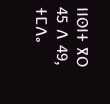ⵏⵏⵙⵏⵜ ⴳⵔ 45 ⴷ 49, ⵜⵎⴷⴰ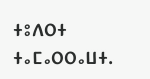ⵜⵓⴷⵔⵜ ⵜⴰⵎⴰⵔⵔⴰⵡⵜ.